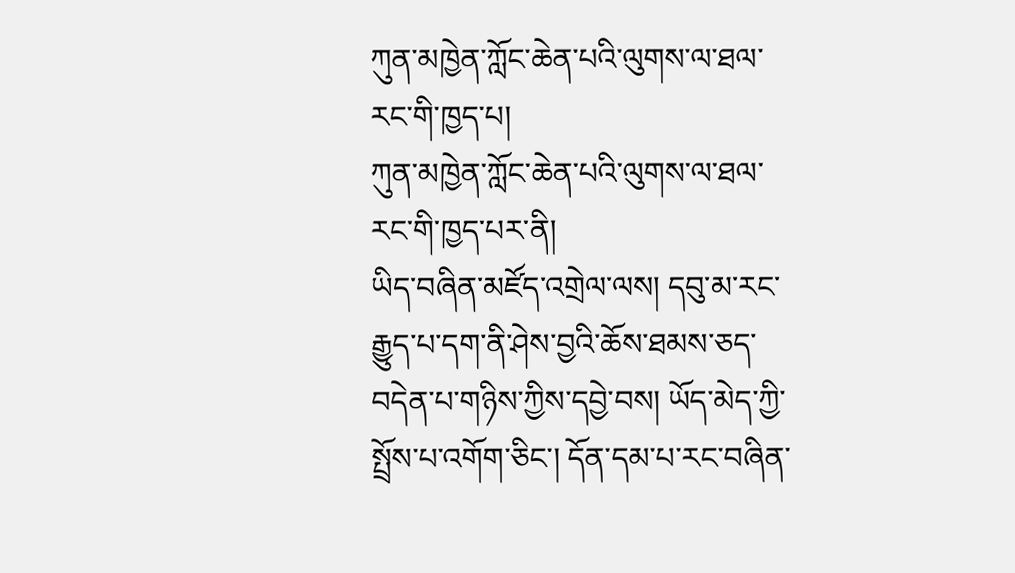ཀུན་མཁྱེན་ཀློང་ཆེན་པའི་ལུགས་ལ་ཐལ་རང་གི་ཁྱད་པ།
ཀུན་མཁྱེན་ཀློང་ཆེན་པའི་ལུགས་ལ་ཐལ་རང་གི་ཁྱད་པར་ནི།
ཡིད་བཞིན་མཛོད་འགྲེལ་ལས། དབུ་མ་རང་རྒྱུད་པ་དག་ནི་ཤེས་བྱའི་ཆོས་ཐམས་ཅད་བདེན་པ་གཉིས་ཀྱིས་དབྱེ་བས། ཡོད་མེད་ཀྱི་སྤྲོས་པ་འགོག་ཅིང་། དོན་དམ་པ་རང་བཞིན་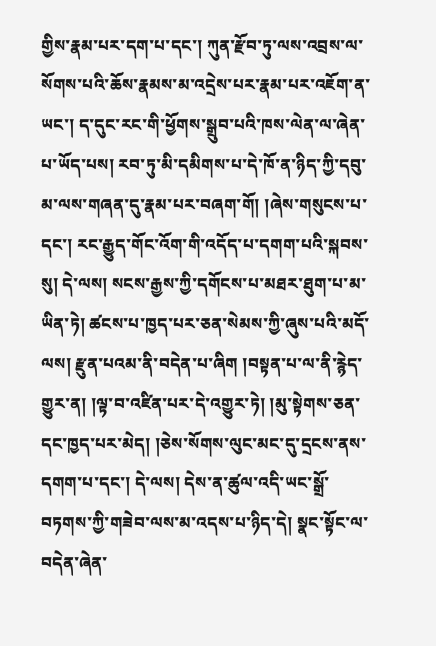གྱིས་རྣམ་པར་དག་པ་དང་། ཀུན་རྫོབ་ཏུ་ལས་འབྲས་ལ་སོགས་པའི་ཆོས་རྣམས་མ་འདྲེས་པར་རྣམ་པར་འཇོག་ན་ཡང་། ད་དུང་རང་གི་ཕྱོགས་སྒྲུབ་པའི་ཁས་ལེན་ལ་ཞེན་པ་ཡོད་པས། རབ་ཏུ་མི་དམིགས་པ་དེ་ཁོ་ན་ཉིད་ཀྱི་དབུ་མ་ལས་གཞན་དུ་རྣམ་པར་བཞག་གོ། །ཞེས་གསུངས་པ་དང་། རང་རྒྱུད་གོང་འོག་གི་འདོད་པ་དགག་པའི་སྐབས་སུ། དེ་ལས། སངས་རྒྱས་ཀྱི་དགོངས་པ་མཐར་ཐུག་པ་མ་ཡིན་ཏེ། ཚངས་པ་ཁྱད་པར་ཅན་སེམས་ཀྱི་ཞུས་པའི་མདོ་ལས། རྫུན་པའམ་ནི་བདེན་པ་ཞིག །བསྟན་པ་ལ་ནི་རྙེད་གྱུར་ན། །ལྟ་བ་འཛིན་པར་དེ་འགྱུར་ཏེ། །མུ་སྟེགས་ཅན་དང་ཁྱད་པར་མེད། །ཅེས་སོགས་ལུང་མང་དུ་དྲངས་ནས་དགག་པ་དང་། དེ་ལས། དེས་ན་ཚུལ་འདི་ཡང་སྒྲོ་བཏགས་ཀྱི་གཟེབ་ལས་མ་འདས་པ་ཉིད་དེ། སྣང་སྟོང་ལ་བདེན་ཞེན་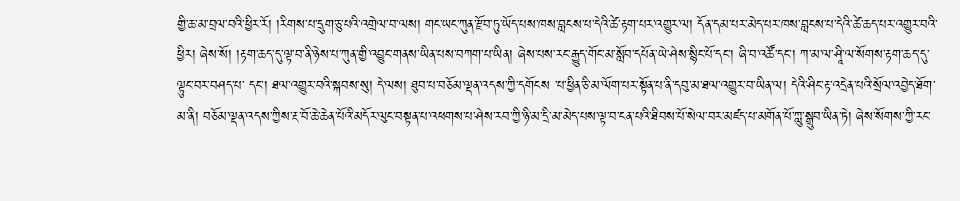གྱི་ཆ་མ་བྲལ་བའི་ཕྱིར་རོ། །རིགས་པ་དྲུག་ཅུ་པའི་འགྲེལ་བ་ལས། གང་ཡང་ཀུན་རྫོབ་ཏུ་ཡོད་པས་ཁས་བླངས་པ་དེའི་ཚེ་རྟག་པར་འགྱུར་ལ། དོན་དམ་པར་མེད་པར་ཁས་བླངས་པ་དེའི་ཚེ་ཆད་པར་འགྱུར་བའི་ཕྱིར། ཞེས་སོ། །རྟག་ཆད་དུ་ལྟ་བ་ནི་ཉེས་པ་ཀུན་གྱི་འབྱུང་གནས་ཡིན་པས་བཀག་པ་ཡིན། ཞེས་པས་རང་རྒྱུད་གོང་མ་སློབ་དཔོན་ཡེ་ཤེས་སྙིང་པོ་དང་། ཞི་བ་འཚོ་དང་། ཀ་མ་ལ་ཤཱི་ལ་སོགས་རྟག་ཆད་དུ་ལྟུང་བར་བཤད་པ་ དང་། ཐལ་འགྱུར་བའི་སྐབས་སུ། དེ་ལས། ཐུབ་པ་བཅོམ་ལྡན་འདས་ཀྱི་དགོངས ་པ་ཕྱིན་ཅི་མ་ལོག་པར་སྟོན་པ་ནི་དབུ་མ་ཐལ་འགྱུར་བ་ཡིན་ལ། དེའི་ཤིང་རྟ་འདྲེན་པའི་སྲོལ་འབྱེད་ཐོག་མ་ནི། བཅོམ་ལྡན་འདས་ཀྱིས་རྔ་བོ་ཆེ་ཆེན་པོའི་མདོར་ལུང་བསྟན་པ་འཕགས་པ་ཤེས་རབ་ཀྱི་ཉི་མ་དྲི་མ་མེད་པས་ལྟ་བ་ངན་པའི་ཐིབས་པོ་སེལ་བར་མཛད་པ་མགོན་པོ་ཀླུ་སྒྲུབ་ཡིན་ཏེ། ཞེས་སོགས་ཀྱི་རང་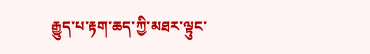རྒྱུད་པ་རྟག་ཆད་ཀྱི་མཐར་ལྟུང་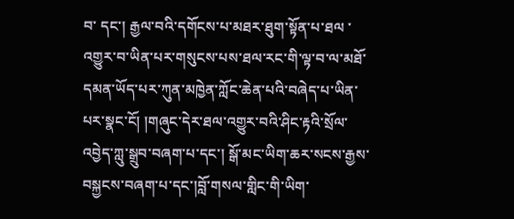བ་ དང་། རྒྱལ་བའི་དགོངས་པ་མཐར་ཐུག་སྟོན་པ་ཐལ ་འགྱུར་བ་ཡིན་པར་གསུངས་པས་ཐལ་རང་གི་ལྟ་བ་ལ་མཐོ་དམན་ཡོད་པར་ཀུན་མཁྱེན་ཀློང་ཆེན་པའི་བཞེད་པ་ཡིན་པར་སྣང་ངོ། །གཞུང་དེར་ཐལ་འགྱུར་བའི་ཤིང་རྟའི་སྲོལ་འབྱེད་ཀླུ་སྒྲུབ་བཞག་པ་དང་། སྒོ་མང་ཡིག་ཆར་སངས་རྒྱས་བསྐྱངས་བཞག་པ་དང་།བློ་གསལ་གླིང་གི་ཡིག་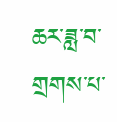ཆར་ཟླ་བ་གྲགས་པ་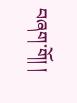བཞག་གོ། །